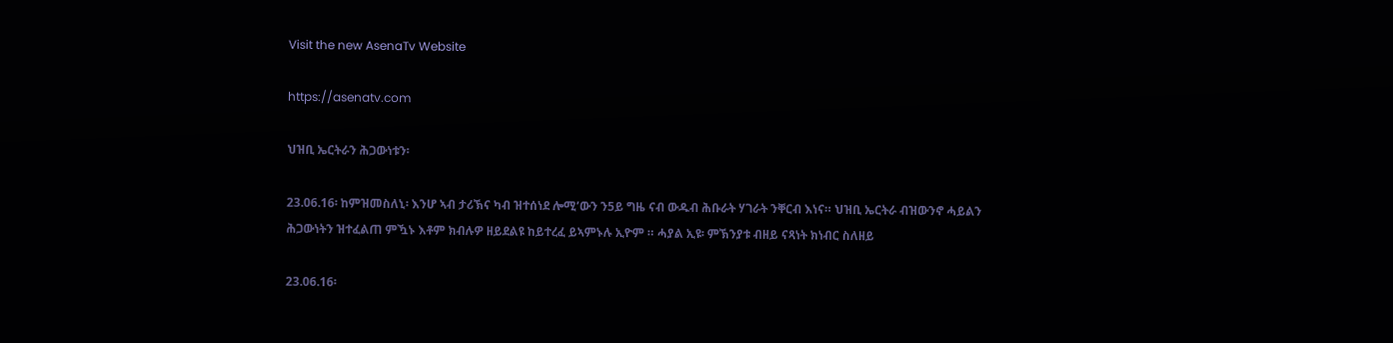Visit the new AsenaTv Website

https://asenatv.com

ህዝቢ ኤርትራን ሕጋውነቱን፡

23.06.16፡ ከምዝመስለኒ፡ እንሆ ኣብ ታሪኽና ካብ ዝተሰነደ ሎሚ’ውን ን5ይ ግዜ ናብ ውዱብ ሕቡራት ሃገራት ንቐርብ እነና። ህዝቢ ኤርትራ ብዝውንኖ ሓይልን ሕጋውነትን ዝተፈልጠ ምዃኑ እቶም ክብሉዎ ዘይደልዩ ከይተረፈ ይኣምኑሉ ኢዮም ። ሓያል ኢዩ፡ ምኽንያቱ ብዘይ ናጻነት ክነብር ስለዘይ

23.06.16፡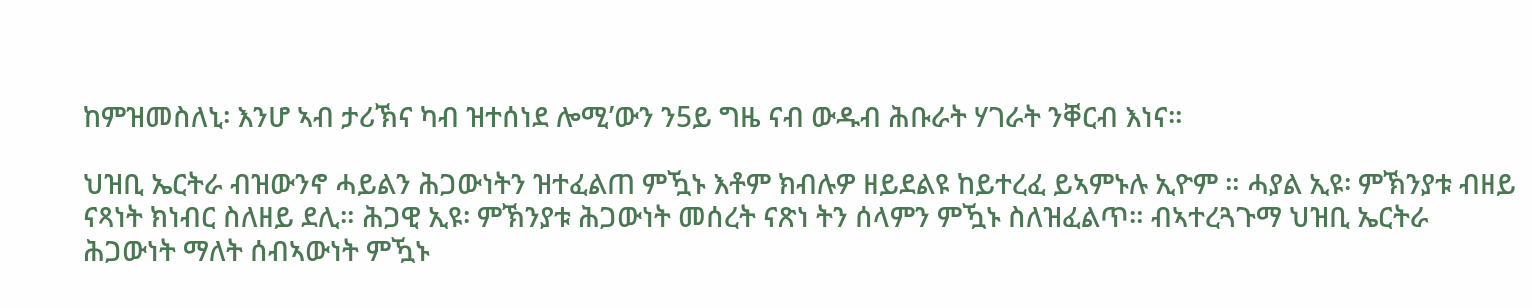ከምዝመስለኒ፡ እንሆ ኣብ ታሪኽና ካብ ዝተሰነደ ሎሚ’ውን ን5ይ ግዜ ናብ ውዱብ ሕቡራት ሃገራት ንቐርብ እነና።

ህዝቢ ኤርትራ ብዝውንኖ ሓይልን ሕጋውነትን ዝተፈልጠ ምዃኑ እቶም ክብሉዎ ዘይደልዩ ከይተረፈ ይኣምኑሉ ኢዮም ። ሓያል ኢዩ፡ ምኽንያቱ ብዘይ ናጻነት ክነብር ስለዘይ ደሊ። ሕጋዊ ኢዩ፡ ምኽንያቱ ሕጋውነት መሰረት ናጽነ ትን ሰላምን ምዃኑ ስለዝፈልጥ። ብኣተረጓጉማ ህዝቢ ኤርትራ ሕጋውነት ማለት ሰብኣውነት ምዃኑ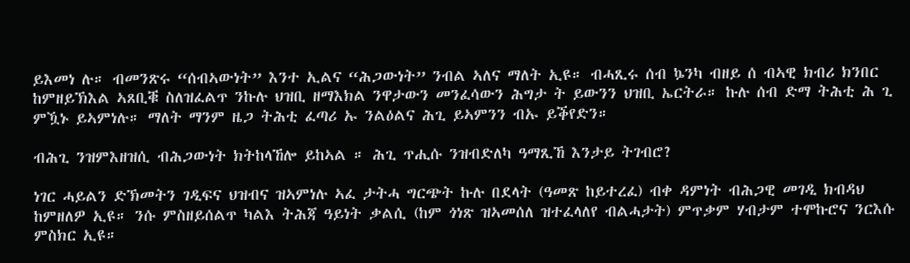ይእመነ ሉ። ብመንጽሩ “ሰብኣውነት” እንተ ኢልና “ሕጋውነት” ንብል ኣለና ማለት ኢዩ። ብሓጺሩ ሰብ ኴንካ ብዘይ ሰ ብኣዊ ክብሪ ክንበር ከምዘይኽእል ኣጸቢቑ ስለዝፈልጥ ንኩሉ ህዝቢ ዘማእክል ንዋታውን መንፈሳውን ሕግታ ት ይውንን ህዝቢ ኤርትራ። ኩሉ ሰብ ድማ ትሕቲ ሕ ጊ ምዃኑ ይኣምነሉ። ማለት ማንም ዜጋ ትሕቲ ፈጣሪ ኡ ንልዕልና ሕጊ ይኣምንን ብኡ ይቕየድን።

ብሕጊ ንዝምእዘዝሲ ብሕጋውነት ክትከላኸሎ ይከኣል ። ሕጊ ጥሒሱ ንዝብድለካ ዓማጺኸ እንታይ ትገብሮ?

ነገር ሓይልን ድኽመትን ገዲፍና ህዝብና ዝኣምነሉ ኣፈ ታትሓ ግርጭት ኩሉ በደላት (ዓመጽ ከይተረፈ) ብቀ ዳምነት ብሕጋዊ መገዲ ክብዳህ ከምዘለዎ ኢዩ። ንሱ ምስዘይሰልጥ ካልእ ትሕጃ ዓይነት ቃልሲ (ከም ጎነጽ ዝኣመሰለ ዝተፈላለየ ብልሓታት) ምጥቃም ሃብታም ተሞኩሮና ንርእሱ ምስክር ኢዩ።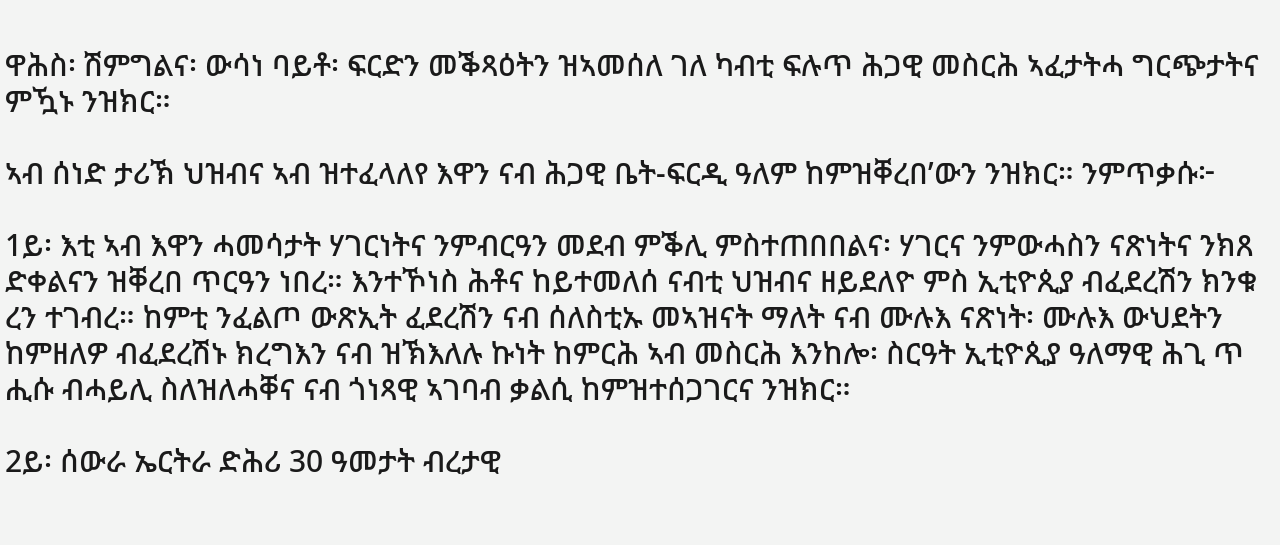ዋሕስ፡ ሽምግልና፡ ውሳነ ባይቶ፡ ፍርድን መቕጻዕትን ዝኣመሰለ ገለ ካብቲ ፍሉጥ ሕጋዊ መስርሕ ኣፈታትሓ ግርጭታትና ምዃኑ ንዝክር።

ኣብ ሰነድ ታሪኽ ህዝብና ኣብ ዝተፈላለየ እዋን ናብ ሕጋዊ ቤት-ፍርዲ ዓለም ከምዝቐረበ’ውን ንዝክር። ንምጥቃሱ፦

1ይ፡ እቲ ኣብ እዋን ሓመሳታት ሃገርነትና ንምብርዓን መደብ ምቕሊ ምስተጠበበልና፡ ሃገርና ንምውሓስን ናጽነትና ንክጸ ድቀልናን ዝቐረበ ጥርዓን ነበረ። እንተኾነስ ሕቶና ከይተመለሰ ናብቲ ህዝብና ዘይደለዮ ምስ ኢቲዮጲያ ብፈደረሽን ክንቁ ረን ተገብረ። ከምቲ ንፈልጦ ውጽኢት ፈደረሽን ናብ ሰለስቲኡ መኣዝናት ማለት ናብ ሙሉእ ናጽነት፡ ሙሉእ ውህደትን ከምዘለዎ ብፈደረሽኑ ክረግእን ናብ ዝኽእለሉ ኩነት ከምርሕ ኣብ መስርሕ እንከሎ፡ ስርዓት ኢቲዮጲያ ዓለማዊ ሕጊ ጥ ሒሱ ብሓይሊ ስለዝለሓቐና ናብ ጎነጻዊ ኣገባብ ቃልሲ ከምዝተሰጋገርና ንዝክር።

2ይ፡ ሰውራ ኤርትራ ድሕሪ 30 ዓመታት ብረታዊ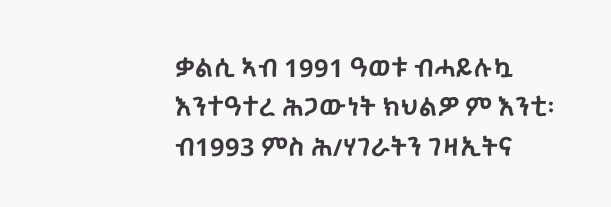ቃልሲ ኣብ 1991 ዓወቱ ብሓይሉኳ እንተዓተረ ሕጋውነት ክህልዎ ም እንቲ፡ ብ1993 ምስ ሕ/ሃገራትን ገዛኢትና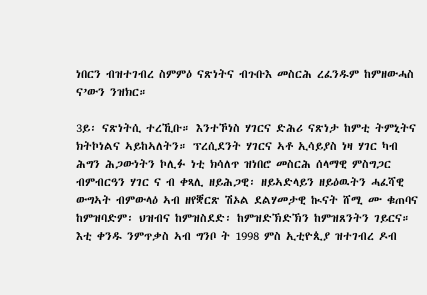ነበርን ብዝተገብረ ስምምዕ ናጽነትና ብጉቡእ መስርሕ ረፈንዱም ከምዘውሓስ ና’ውን ንዝክር።

3ይ፡ ናጽነትሲ ተረኺቡ። እንተኾነስ ሃገርና ድሕሪ ናጽነታ ከምቲ ትምኒትና ክትኮነልና ኣይከኣለትን። ፕረሲደንት ሃገርና ኣቶ ኢሳይያስ ነዛ ሃገር ካብ ሕግን ሕጋውነትን ኮሊፉ ነቲ ክሳለጥ ዝነበሮ መስርሕ ሰላማዊ ምስግጋር ብምብርዓን ሃገር ና ብ ቀጻሊ ዘይሕጋዊ፡ ዘይኣድላይን ዘይዕዉትን ሓፈሻዊ ውግኣት ብምውላዕ ኣብ ዘየቛርጽ ሽኦል ደልሃመታዊ ኲናት ሸሚ ሙ ቁጠባና ከምዝባድም፡ ህዝብና ከምዝስደድ፡ ከምዝድኽድኽን ከምዝጸንትን ገይርና። እቲ ቀንዱ ንምጥቃስ ኣብ ግንቦ ት 1998 ምስ ኢቲዮጲያ ዝተገብረ ዶብ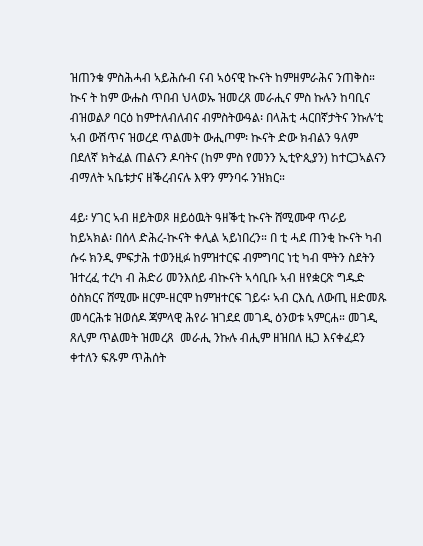ዝጠንቁ ምስሕሓብ ኣይሕሱብ ናብ ኣዕናዊ ኲናት ከምዘምራሕና ንጠቅስ። ኲና ት ከም ውሑስ ጥበብ ህላወኡ ዝመረጸ መራሒና ምስ ኩሉን ከባቢና ብዝወልዖ ባርዕ ከምተለብለብና ብምስትውዓል፡ በላሕቲ ሓርበኛታትና ንኩሉ’ቲ ኣብ ውሽጥና ዝወረደ ጥልመት ውሒጦም፡ ኲናት ድው ክብልን ዓለም በደለኛ ክትፈል ጠልናን ዶባትና (ከም ምስ የመንን ኢቲዮጲያን) ከተርጋኣልናን ብማለት ኣቤቱታና ዘቕረብናሉ እዋን ምንባሩ ንዝክር።

4ይ፡ ሃገር ኣብ ዘይትወጾ ዘይዕዉት ዓዘቕቲ ኲናት ሸሚሙዋ ጥራይ ከይኣክል፡ በሰላ ድሕረ-ኲናት ቀሊል ኣይነበረን። በ ቲ ሓደ ጠንቂ ኲናት ካብ ሱሩ ክንዲ ምፍታሕ ተወንዚፉ ከምዝተርፍ ብምግባር ነቲ ካብ ሞትን ስደትን ዝተረፈ ተረካ ብ ሕድሪ መንእሰይ ብኲናት ኣሳቢቡ ኣብ ዘየቋርጽ ግዱድ ዕስክርና ሸሚሙ ዘርም-ዘርሞ ከምዝተርፍ ገይሩ፡ ኣብ ርእሲ ለውጢ ዘድመጹ መሳርሕቱ ዝወሰዶ ጃምላዊ ሕየራ ዝገደደ መገዲ ዕንወቱ ኣምርሐ። መገዲ ጸሊም ጥልመት ዝመረጸ  መራሒ ንኩሉ ብሒም ዘዝበለ ዜጋ እናቀፈደን ቀተለን ፍጹም ጥሕሰት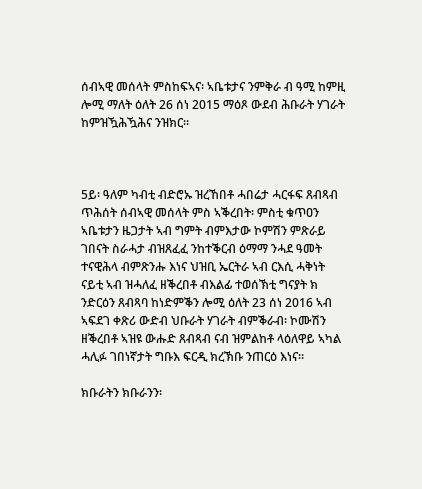ሰብኣዊ መሰላት ምስከፍኣና፡ ኣቤቱታና ንምቅራ ብ ዓሚ ከምዚ ሎሚ ማለት ዕለት 26 ሰነ 2015 ማዕጾ ውደብ ሕቡራት ሃገራት ከምዝዃሕዃሕና ንዝክር።



5ይ፡ ዓለም ካብቲ ብድሮኡ ዝረኸበቶ ሓበሬታ ሓርፋፍ ጸብጻብ ጥሕሰት ሰብኣዊ መሰላት ምስ ኣቕረበት፡ ምስቲ ቁጥዐን ኣቤቱታን ዜጋታት ኣብ ግምት ብምእታው ኮምሽን ምጽራይ ገበናት ስራሓታ ብዝጸፈፈ ንከተቕርብ ዕማማ ንሓደ ዓመት ተናዊሕላ ብምጽንሑ እነና ህዝቢ ኤርትራ ኣብ ርእሲ ሓቅነት ናይቲ ኣብ ዝሓለፈ ዘቕረበቶ ብእልፊ ተወሰኽቲ ግናያት ክ ንድርዕን ጸብጻባ ከነድምቕን ሎሚ ዕለት 23 ሰነ 2016 ኣብ ኣፍደገ ቀጽሪ ውድብ ህቡራት ሃገራት ብምቕራብ፡ ኮሙሽን ዘቕረበቶ ኣዝዩ ውሑድ ጸብጻብ ናብ ዝምልከቶ ላዕለዋይ ኣካል ሓሊፉ ገበነኛታት ግቡእ ፍርዲ ክረኽቡ ንጠርዕ እነና።

ክቡራትን ክቡራንን፡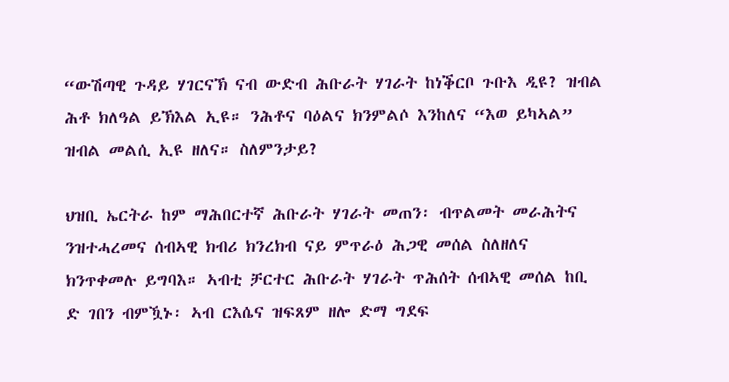“ውሽጣዊ ጉዳይ ሃገርናኽ ናብ ውድብ ሕቡራት ሃገራት ከነቕርቦ ጉቡእ ዲዩ? ዝብል ሕቶ ክለዓል ይኽእል ኢዩ። ንሕቶና ባዕልና ክንምልሶ እንከለና “እወ ይካኣል” ዝብል መልሲ ኢዩ ዘለና። ስለምንታይ?

ህዝቢ ኤርትራ ከም ማሕበርተኛ ሕቡራት ሃገራት መጠን፡ ብጥልመት መራሕትና ንዝተሓረመና ሰብኣዊ ክብሪ ክንረክብ ናይ ምጥራዕ ሕጋዊ መሰል ስለዘለና ክንጥቀመሉ ይግባእ። ኣብቲ ቻርተር ሕቡራት ሃገራት ጥሕሰት ሰብኣዊ መሰል ከቢ ድ ገበን ብምዃኑ፡ ኣብ ርእሴና ዝፍጸም ዘሎ ድማ ግደፍ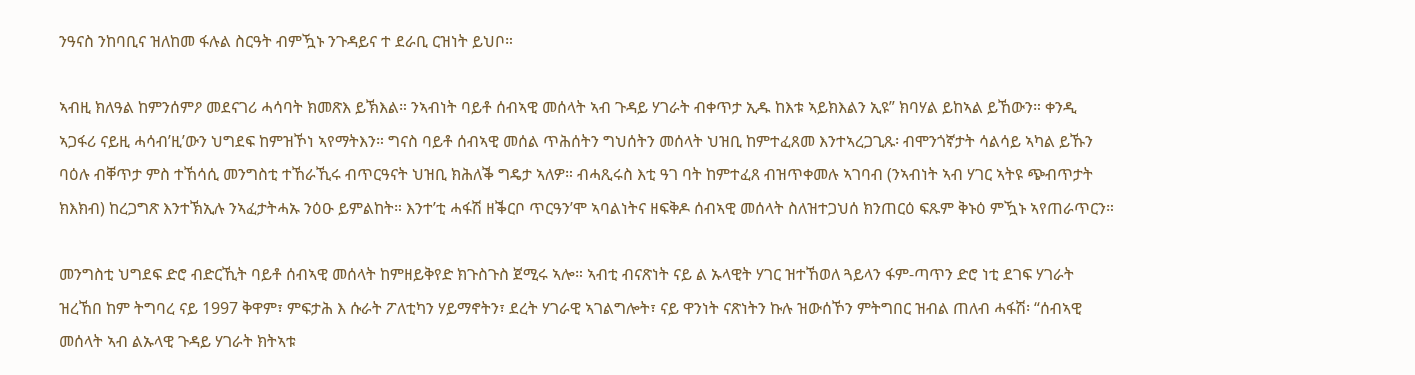ንዓናስ ንከባቢና ዝለከመ ፋሉል ስርዓት ብምዃኑ ንጉዳይና ተ ደራቢ ርዝነት ይህቦ።

ኣብዚ ክለዓል ከምንሰምዖ መደናገሪ ሓሳባት ክመጽእ ይኽእል። ንኣብነት ባይቶ ሰብኣዊ መሰላት ኣብ ጉዳይ ሃገራት ብቀጥታ ኢዱ ከእቱ ኣይክእልን ኢዩ” ክባሃል ይከኣል ይኸውን። ቀንዲ ኣጋፋሪ ናይዚ ሓሳብ’ዚ’ውን ህግደፍ ከምዝኾነ ኣየማትእን። ግናስ ባይቶ ሰብኣዊ መሰል ጥሕሰትን ግህሰትን መሰላት ህዝቢ ከምተፈጸመ እንተኣረጋጊጹ፡ ብሞንጎኛታት ሳልሳይ ኣካል ይኹን ባዕሉ ብቐጥታ ምስ ተኸሳሲ መንግስቲ ተኸራኺሩ ብጥርዓናት ህዝቢ ክሕለቕ ግዴታ ኣለዎ። ብሓጺሩስ እቲ ዓገ ባት ከምተፈጸ ብዝጥቀመሉ ኣገባብ (ንኣብነት ኣብ ሃገር ኣትዩ ጭብጥታት ክእክብ) ከረጋግጽ እንተኽኢሉ ንኣፈታትሓኡ ንዕዑ ይምልከት። እንተ’ቲ ሓፋሽ ዘቕርቦ ጥርዓን’ሞ ኣባልነትና ዘፍቅዶ ሰብኣዊ መሰላት ስለዝተጋህሰ ክንጠርዕ ፍጹም ቅኑዕ ምዃኑ ኣየጠራጥርን።

መንግስቲ ህግደፍ ድሮ ብድርኺት ባይቶ ሰብኣዊ መሰላት ከምዘይቅየድ ክጉስጉስ ጀሚሩ ኣሎ። ኣብቲ ብናጽነት ናይ ል ኡላዊት ሃገር ዝተኸወለ ጓይላን ፋም-ጣጥን ድሮ ነቲ ደገፍ ሃገራት ዝረኸበ ከም ትግባረ ናይ 1997 ቅዋም፣ ምፍታሕ እ ሱራት ፖለቲካን ሃይማኖትን፣ ደረት ሃገራዊ ኣገልግሎት፣ ናይ ዋንነት ናጽነትን ኩሉ ዝውሰኾን ምትግበር ዝብል ጠለብ ሓፋሽ፡ “ሰብኣዊ መሰላት ኣብ ልኡላዊ ጉዳይ ሃገራት ክትኣቱ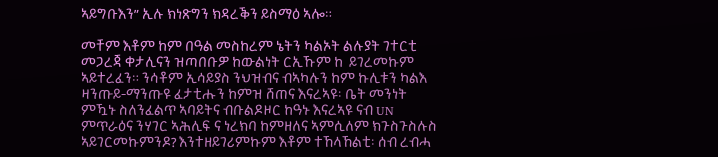ኣይግቡእን” ኢሉ ክነጽግን ክዳረቕን ይስማዕ ኣሎ።

መቸም እቶም ከም በዓል መስከረም ኔትን ካልኦት ልሉያት ገተርቲ መጋረጃ ቀታሊናን ዝጣበቡዎ ከውልነት ርኢኹም ከ  ይገረመኩም ኣይተረፈን። ንሳቶም ኢሳይያስ ንህዝብና ብኣካሉን ከም ኩሊቱን ካልእ ዛንጡይ-ማንጡዩ ፈታቲሑን ከምዝ ሸጠና እናረኣዩ፡ ቤት መንነት ምዃኑ ስለንፈልጥ ኣባይትና ብቡልዶዞር ከዓኑ እናረኣዩ ናብ UN ምጥራዕና ንሃገር ኣሕሊፍ ና ነረክባ ከምዘለና ኣምሲለም ክጉስጉስሉስ ኣይገርመኩምንዶ? እንተዘይገሪምኩም እቶም ተኸላኸልቲ፡ ሰብ ረብሓ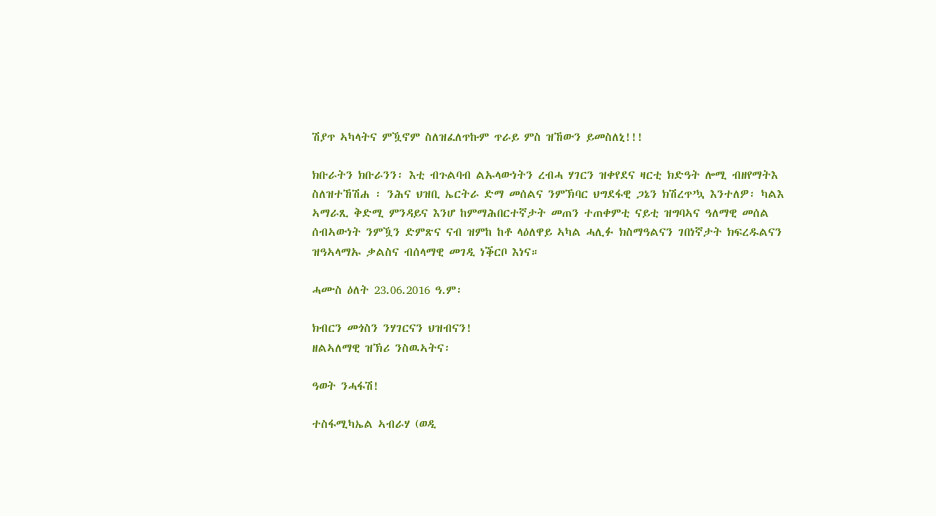ሽያጥ ኣካላትና ምዃኖም ስለዝፈለጥኩም ጥራይ ምስ ዝኸውን ይመስለኒ!!!

ክቡራትን ክቡራንን፡ እቲ ብጉልባብ ልኡላውነትን ረብሓ ሃገርን ዝቀየደና ዛርቲ ክድዓት ሎሚ ብዘየማትእ ስለዝተኸሽሐ ፡ ንሕና ህዝቢ ኤርትራ ድማ መሰልና ንምኽባር ህግደፋዊ ጋኔን ክሽረጥ’ኳ እንተለዎ፡ ካልእ ኣማራጺ ቅድሚ ምንዳይና እንሆ ከምማሕበርተኛታት መጠን ተጠቀምቲ ናይቲ ዝግባኣና ዓለማዊ መሰል ሰብኣውነት ንምዃን ድምጽና ናብ ዝምከ ከቶ ላዕለዋይ ኣካል ሓሊፉ ክስማዓልናን ገበነኛታት ክፍረዱልናን ዝዓኣላማኡ ቃልስና ብሰላማዊ መገዲ ነቕርቦ እነና።

ሓሙስ ዕለት 23.06.2016 ዓ.ም፡

ክብርን መጎስን ንሃገርናን ህዝብናን!                                                                                                    ዘልኣለማዊ ዝኽሪ ንስዉኣትና፡

ዓወት ንሓፋሽ!

ተስፋሚካኤል ኣብራሃ (ወዲ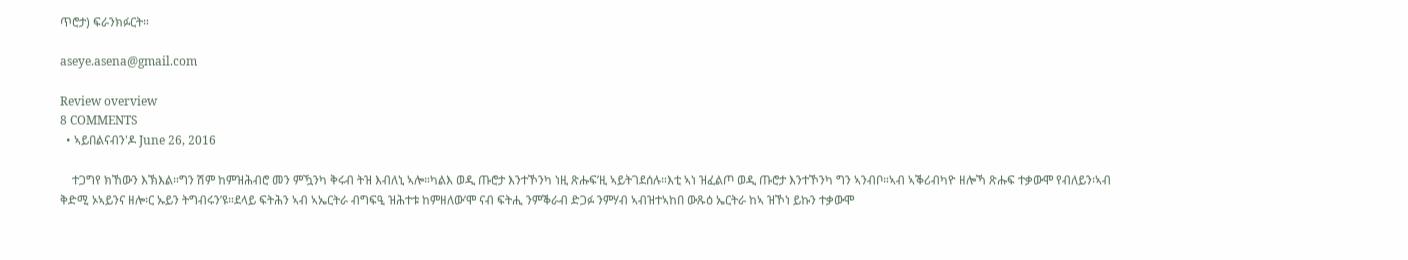ጥሮታ) ፍራንክፉርት።

aseye.asena@gmail.com

Review overview
8 COMMENTS
  • ኣይበልናብን'ዶ June 26, 2016

    ተጋግየ ክኸውን እኽእል።ግን ሽም ከምዝሕብሮ መን ምዃንካ ቅሩብ ትዝ እብለኒ ኣሎ።ካልእ ወዲ ጡሮታ እንተኾንካ ነዚ ጽሑፍ’ዚ ኣይትገደሰሉ።እቲ ኣነ ዝፈልጦ ወዲ ጡሮታ እንተኾንካ ግን ኣንብቦ።ኣብ ኣቕሪብካዮ ዘሎኻ ጽሑፍ ተቃውሞ የብለይን፡ኣብ ቅድሚ ኦኣይንና ዘሎ፡ር ኡይን ትግብሩን’ዩ።ደላይ ፍትሕን ኣብ ኣኤርትራ ብግፍዒ ዝሕተቱ ከምዘለው’ሞ ናብ ፍትሒ ንምቕራብ ድጋፉ ንምሃብ ኣብዝተኣከበ ውጹዕ ኤርትራ ከኣ ዝኾነ ይኩን ተቃውሞ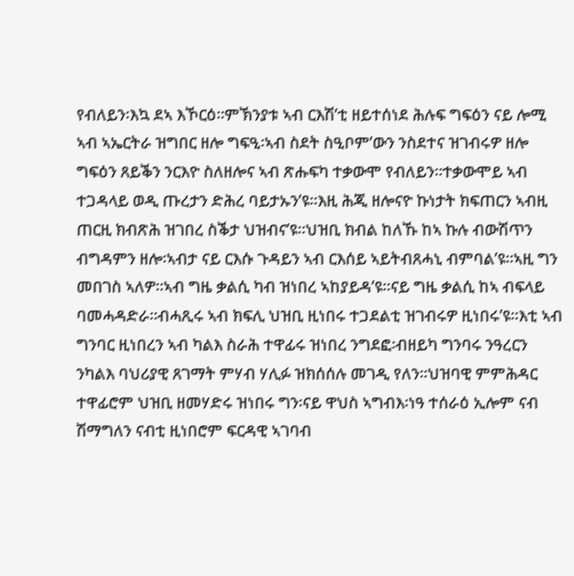የብለይን፡እኳ ደኣ እኾርዕ።ምኽንያቱ ኣብ ርእሽ’ቲ ዘይተሰነደ ሕሉፍ ግፍዕን ናይ ሎሚ ኣብ ኣኤርትራ ዝግበር ዘሎ ግፍዒ፡ኣብ ስደት ስዒቦም’ውን ንስደተና ዝገብሩዎ ዘሎ ግፍዕን ጸይቕን ንርእዮ ስለዘሎና ኣብ ጽሑፍካ ተቃውሞ የብለይን።ተቃውሞይ ኣብ ተጋዳላይ ወዲ ጡረታን ድሕረ ባይታኡን’ዩ።እዚ ሕጂ ዘሎናዮ ኩነታት ክፍጠርን ኣብዚ ጠርዚ ክብጽሕ ዝገበረ ስቕታ ህዝብና’ዩ።ህዝቢ ክብል ከለኹ ከኣ ኩሉ ብውሽጥን ብግዳምን ዘሎ፡ኣብታ ናይ ርእሱ ጉዳይን ኣብ ርእሰይ ኣይትብጸሓኒ ብምባል’ዩ።ኣዚ ግን መበገስ ኣለዎ።ኣብ ግዜ ቃልሲ ካብ ዝነበረ ኣከያይዳ’ዩ።ናይ ግዜ ቃልሲ ከኣ ብፍላይ ባመሓዳድራ።ብሓጺሩ ኣብ ክፍሊ ህዝቢ ዚነበሩ ተጋደልቲ ዝገብሩዎ ዚነበሩ’ዩ።እቲ ኣብ ግንባር ዚነበረን ኣብ ካልእ ስራሕ ተዋፊሩ ዝነበረ ንግደፎ፡ብዘይካ ግንባሩ ንዓረርን ንካልእ ባህሪያዊ ጸገማት ምሃብ ሃሊፉ ዝክሰሰሉ መገዲ የለን።ህዝባዊ ምምሕዳር ተዋፊሮም ህዝቢ ዘመሃድሩ ዝነበሩ ግን፡ናይ ዋህስ ኣግብእ፡ነዓ ተሰራዕ ኢሎም ናብ ሽማግለን ናብቲ ዚነበሮም ፍርዳዊ ኣገባብ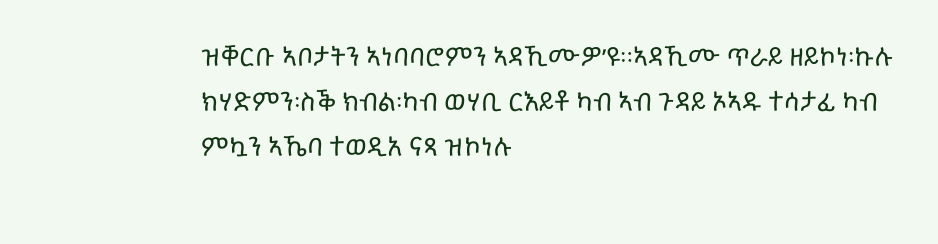ዝቐርቡ ኣቦታትን ኣነባባሮምን ኣዳኺሙዎ’ዩ።ኣዳኺሙ ጥራይ ዘይኮነ፡ኩሉ ክሃድምን፡ስቕ ክብል፡ካብ ወሃቢ ርእይቶ ካብ ኣብ ጉዳይ ኦኣዱ ተሳታፊ ካብ ምኳን ኣኼባ ተወዲአ ናጻ ዝኮነሉ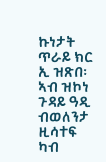ኩነታት ጥራይ ክር ኢ ዝጽበ፡ኣብ ዝኮነ ጉዳይ ዓዲ ብወለንታ ዚሳተፍ ካብ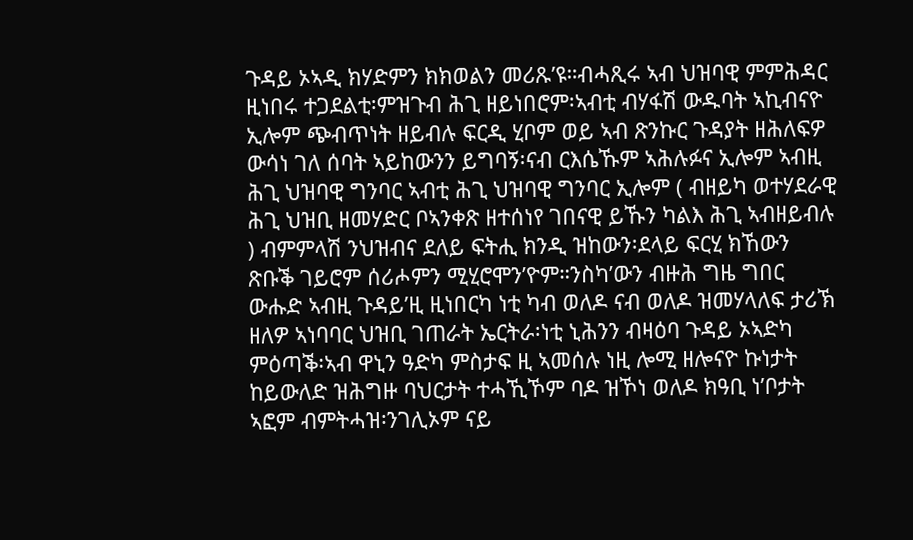ጉዳይ ኦኣዲ ክሃድምን ክክወልን መሪጹ’ዩ።ብሓጺሩ ኣብ ህዝባዊ ምምሕዳር ዚነበሩ ተጋደልቲ፡ምዝጉብ ሕጊ ዘይነበሮም፡ኣብቲ ብሃፋሽ ውዱባት ኣኪብናዮ ኢሎም ጭብጥነት ዘይብሉ ፍርዲ ሂቦም ወይ ኣብ ጽንኩር ጉዳያት ዘሕለፍዎ ውሳነ ገለ ሰባት ኣይከውንን ይግባኝ፡ናብ ርእሴኹም ኣሕሉፉና ኢሎም ኣብዚ ሕጊ ህዝባዊ ግንባር ኣብቲ ሕጊ ህዝባዊ ግንባር ኢሎም ( ብዘይካ ወተሃደራዊ ሕጊ ህዝቢ ዘመሃድር ቦኣንቀጽ ዘተሰነየ ገበናዊ ይኹን ካልእ ሕጊ ኣብዘይብሉ ) ብምምላሽ ንህዝብና ደለይ ፍትሒ ክንዲ ዝከውን፡ደላይ ፍርሂ ክኸውን ጽቡቕ ገይሮም ሰሪሖምን ሚሂሮሞን’ዮም።ንስካ’ውን ብዙሕ ግዜ ግበር ውሑድ ኣብዚ ጉዳይ’ዚ ዚነበርካ ነቲ ካብ ወለዶ ናብ ወለዶ ዝመሃላለፍ ታሪኽ ዘለዎ ኣነባባር ህዝቢ ገጠራት ኤርትራ፡ነቲ ኒሕንን ብዛዕባ ጉዳይ ኦኣድካ ምዕጣቕ፡ኣብ ዋኒን ዓድካ ምስታፍ ዚ ኣመሰሉ ነዚ ሎሚ ዘሎናዮ ኩነታት ከይውለድ ዝሕግዙ ባህርታት ተሓኺኾም ባዶ ዝኾነ ወለዶ ክዓቢ ነ’ቦታት ኣፎም ብምትሓዝ፡ንገሊኦም ናይ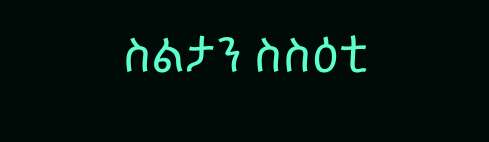ስልታን ስስዕቲ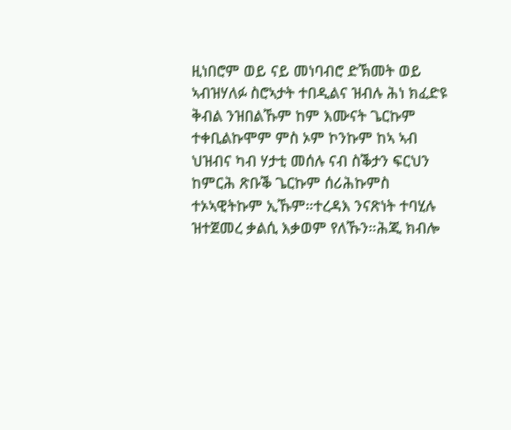ዚነበሮም ወይ ናይ መነባብሮ ድኽመት ወይ ኣብዝሃለፉ ስሮኣታት ተበዲልና ዝብሉ ሕነ ክፈድዩ ቅብል ንዝበልኹም ከም እሙናት ጌርኩም ተቀቢልኩሞም ምስ ኦም ኮንኩም ከኣ ኣብ ህዝብና ካብ ሃታቲ መሰሉ ናብ ስቕታን ፍርህን ከምርሕ ጽቡቕ ጌርኩም ሰሪሕኩምስ ተኦኣዊትኩም ኢኹም።ተረዳእ ንናጽነት ተባሂሉ ዝተጀመረ ቃልሲ እቃወም የለኹን።ሕጂ ክብሎ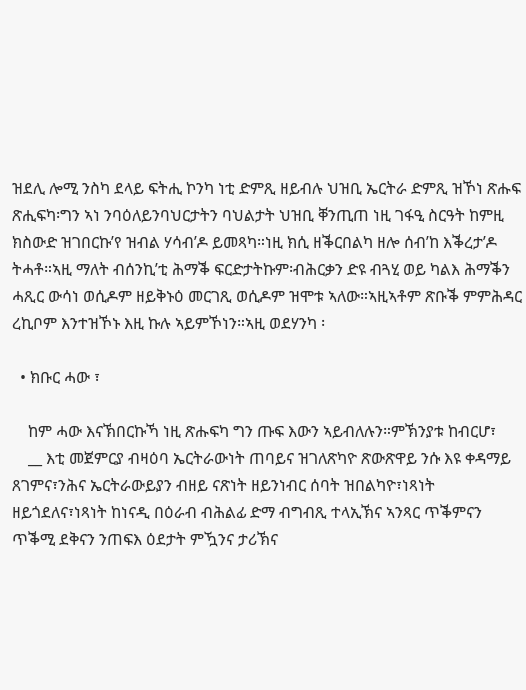ዝደሊ ሎሚ ንስካ ደላይ ፍትሒ ኮንካ ነቲ ድምጺ ዘይብሉ ህዝቢ ኤርትራ ድምጺ ዝኾነ ጽሑፍ ጽሒፍካ፡ግን ኣነ ንባዕለይንባህርታትን ባህልታት ህዝቢ ቐንጢጠ ነዚ ገፋዒ ስርዓት ከምዚ ክስውድ ዝገበርኩ’የ ዝብል ሃሳብ’ዶ ይመጻካ።ነዚ ክሲ ዘቕርበልካ ዘሎ ሰብ’ከ እቕረታ’ዶ ትሓቶ።ኣዚ ማለት ብሰንኪ’ቲ ሕማቕ ፍርድታትኩም፡ብሕርቃን ድዩ ብጓሂ ወይ ካልእ ሕማቕን ሓጺር ውሳነ ወሲዶም ዘይቅኑዕ መርገጺ ወሲዶም ዝሞቱ ኣለው።ኣዚኣቶም ጽቡቕ ምምሕዳር ረኪቦም እንተዝኾኑ እዚ ኩሉ ኣይምኾነን።ኣዚ ወደሃንካ ፡

  • ክቡር ሓው ፣

    ከም ሓው እናኽበርኩኻ ነዚ ጽሑፍካ ግን ጡፍ እውን ኣይብለሉን።ምኽንያቱ ከብርሆ፣
    __ እቲ መጀምርያ ብዛዕባ ኤርትራውነት ጠባይና ዝገለጽካዮ ጽውጽዋይ ንሱ እዩ ቀዳማይ ጸገምና፣ንሕና ኤርትራውይያን ብዘይ ናጽነት ዘይንነብር ሰባት ዝበልካዮ፣ነጻነት ዘይጎደለና፣ነጻነት ከነናዲ በዕራብ ብሕልፊ ድማ ብግብጺ ተላኢኽና ኣንጻር ጥቕምናን ጥቕሚ ደቅናን ንጠፍእ ዕደታት ምዃንና ታሪኽና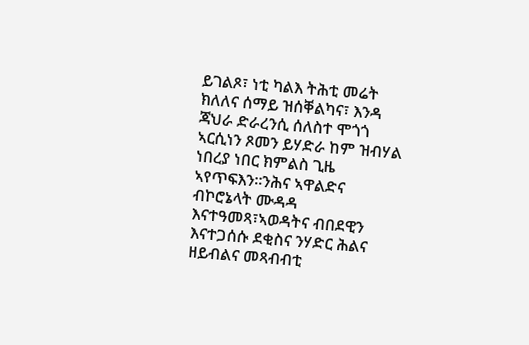ይገልጾ፣ ነቲ ካልእ ትሕቲ መሬት ክለለና ሰማይ ዝሰቐልካና፣ እንዳ ጃህራ ድራረንሲ ሰለስተ ሞጎጎ ኣርሲነን ጾመን ይሃድራ ከም ዝብሃል ነበረያ ነበር ክምልስ ጊዜ ኣየጥፍእን።ንሕና ኣዋልድና ብኮሮኔላት ሙዳዳ እናተዓመጻ፣ኣወዳትና ብበደዊን እናተጋሰሱ ደቂስና ንሃድር ሕልና ዘይብልና መጻብብቲ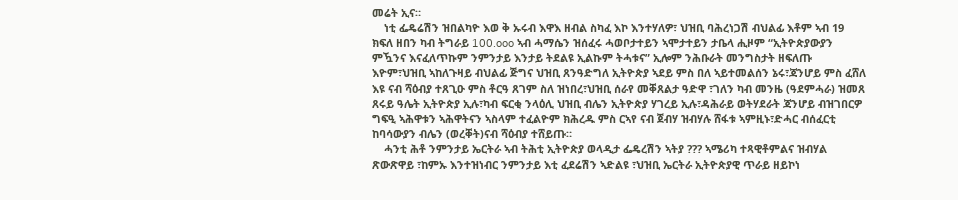መሬት ኢና።
    ነቲ ፌዴሬሽን ዝበልካዮ እወ ቅ ኡሩብ እዋእ ዘብል ስካፈ እኮ እንተሃለዎ፣ ህዝቢ ባሕረነጋሽ ብህልፊ እቶም ኣብ 19 ክፍለ ዘበን ካብ ትግራይ 100.ooo ኣብ ሓማሴን ዝሰፈሩ ሓወቦታተይን ኣሞታተይን ታቤላ ሒዞም “ኢትዮጵያውያን ምዃንና እናፈለጥኩም ንምንታይ እንታይ ትደልዩ ኢልኩም ትሓቱና” ኢሎም ንሕቡራት መንግስታት ዘፍለጡ እዮም፣ህዝቢ ኣከለጉዛይ ብህልፊ ጅግና ህዝቢ ጸንዓድግለ ኢትዮጵያ ኣደይ ምስ በለ ኣይተመልሰን ኔሩ፣ጃንሆይ ምስ ፈሸለ እዩ ናብ ሻዕብያ ተጸጊዑ ምስ ቶርዓ ጸገም ስለ ዝነበረ፣ህዝቢ ሰራየ መቐጸልታ ዓድዋ ፣ገለን ካብ መንዜ (ዓደምሓራ) ዝመጸ ጸሩይ ዓሌት ኢትዮጵያ ኢሉ፣ካብ ፍርቂ ንላዕሊ ህዝቢ ብሌን ኢትዮጵያ ሃገረይ ኢሉ፣ዳሕራይ ወትሃደራት ጃንሆይ ብዝገበርዎ ግፍዒ ኣሕዋቱን ኣሕዋትናን ኣስላም ተፈልዮም ክሕረዱ ምስ ርኣየ ናብ ጀብሃ ዝብሃሉ ሸፋቱ ኣምዚኑ፣ድሓር ብሰፈርቲ ከባሳውያን ብሌን (ወረቐት)ናብ ሻዕብያ ተሸይጡ።
    ሓንቲ ሕቶ ንምንታይ ኤርትራ ኣብ ትሕቲ ኢትዮጵያ ወላዲታ ፌዴረሽን ኣትያ ??? ኣሜሪካ ተጻዊቶምልና ዝብሃል ጽውጽዋይ ፣ከምኡ እንተዝነብር ንምንታይ እቲ ፈደሬሽን ኣድልዩ ፣ህዝቢ ኤርትራ ኢትዮጵያዊ ጥራይ ዘይኮነ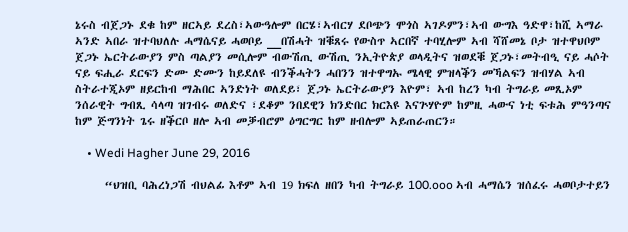ኔሩስ ብጀጋኑ ደቁ ከም ዘርኣይ ደረስ፣ኣውዓሎም በርሄ፣ኣብርሃ ደቦጭን ሞጎስ ኣገዶምን፣ኣብ ውግእ ዓድዋ፣ከሺ ኣማራ ኣንድ ኣበራ ዝተባህለሉ ሓማሴናይ ሓወቦይ __በሽሓት ዝቑጸሩ የውስጥ ኣርበኛ ተባሂሎም ኣብ ሻሸመኔ ቦታ ዝተዋህቦም ጀጋኑ ኤርትራውያን ምስ ጣልያን መሲሎም ብውሽጢ ውሽጢ ንኢትዮጵያ ወላዲትና ዝወደቑ ጀጋኑ፣መትብዒ ናይ ሓሶት ናይ ፍሒራ ደርፍን ድሙ ድሙን ከይደለዩ ብንቕሓትን ሓበንን ዝተዋግኡ ሜላዊ ምዝላቕን መኻልፍን ዝብሃል ኣብ ስትራተጂኦም ዘይርከብ ማሕበር ኣንድነት ወለደይ፣ ጀጋኑ ኤርትራውያን እዮም፣ ኣብ ከረን ካብ ትግራይ መጺኦም ንሰራዊት ግብጺ ሳላጣ ዝገብሩ ወለድና ፣ደቆም ንበደዊን ክንድበር ክርእዩ እናጕሃዮም ከምዚ ሓውና ነቲ ፍቱሕ ምዓንጣና ከም ጅግንነት ጌሩ ዘቕርቦ ዘሎ ኣብ መቓብሮም ዕግርግር ከም ዘብሎም ኣይጠራጠርን።

    • Wedi Hagher June 29, 2016

      “ህዝቢ ባሕረነጋሽ ብህልፊ እቶም ኣብ 19 ክፍለ ዘበን ካብ ትግራይ 100.ooo ኣብ ሓማሴን ዝሰፈሩ ሓወቦታተይን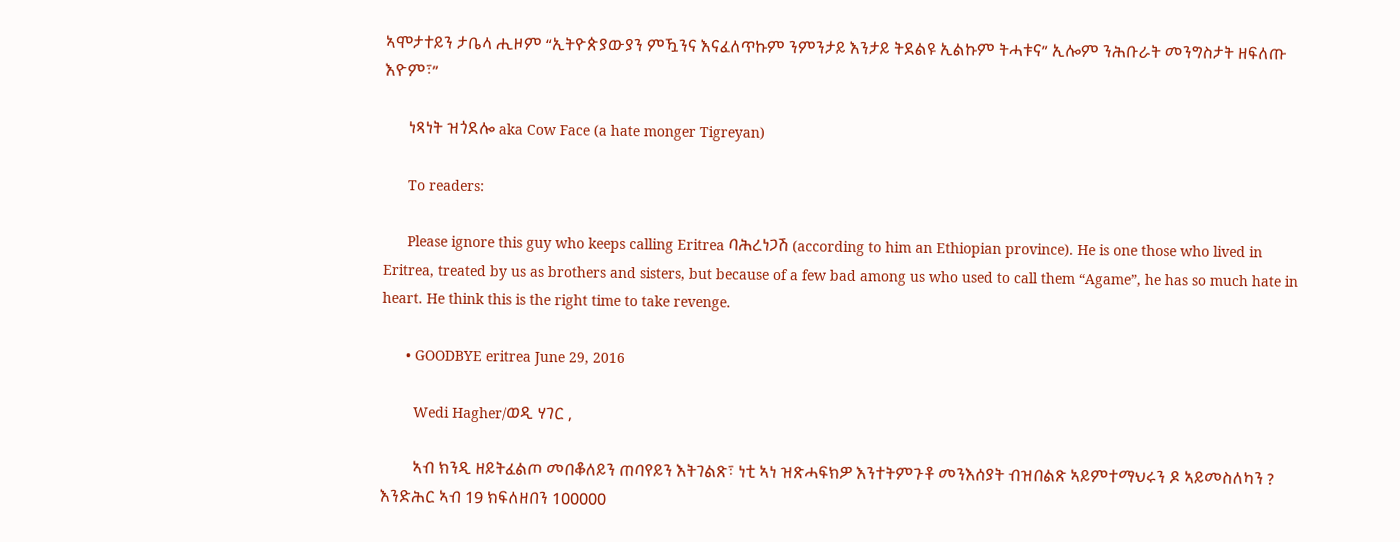ኣሞታተይን ታቤላ ሒዞም “ኢትዮጵያውያን ምዃንና እናፈለጥኩም ንምንታይ እንታይ ትደልዩ ኢልኩም ትሓቱና” ኢሎም ንሕቡራት መንግስታት ዘፍለጡ እዮም፣”

      ነጻነት ዝጎደሎ aka Cow Face (a hate monger Tigreyan)

      To readers:

      Please ignore this guy who keeps calling Eritrea ባሕረነጋሽ (according to him an Ethiopian province). He is one those who lived in Eritrea, treated by us as brothers and sisters, but because of a few bad among us who used to call them “Agame”, he has so much hate in heart. He think this is the right time to take revenge.

      • GOODBYE eritrea June 29, 2016

        Wedi Hagher/ወዲ ሃገር ,

        ኣብ ክንዲ ዘይትፈልጦ መበቆለይን ጠባየይን እትገልጽ፣ ነቲ ኣነ ዝጽሓፍክዎ እንተትምጉቶ መንእሰያት ብዝበልጽ ኣይምተማህሩን ዶ ኣይመስለካን ? እንድሕር ኣብ 19 ክፍለዘበን 100000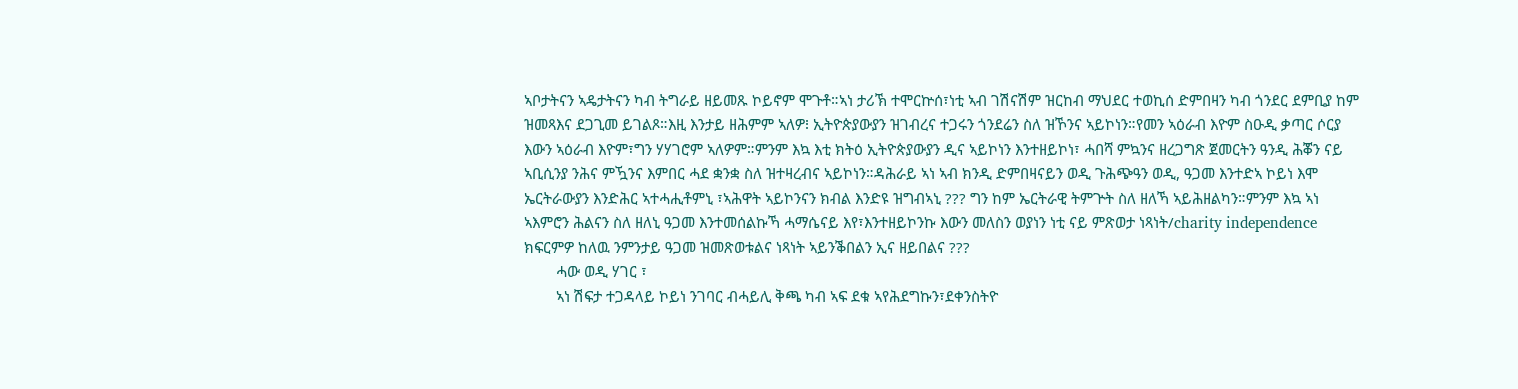ኣቦታትናን ኣዴታትናን ካብ ትግራይ ዘይመጹ ኮይኖም ሞጉቶ።ኣነ ታሪኽ ተሞርኵሰ፣ነቲ ኣብ ገሽናሽም ዝርከብ ማህደር ተወኪሰ ድምበዛን ካብ ጎንደር ደምቢያ ከም ዝመጻእና ደጋጊመ ይገልጾ።እዚ እንታይ ዘሕምም ኣለዎ፧ ኢትዮጵያውያን ዝገብረና ተጋሩን ጎንደሬን ስለ ዝኾንና ኣይኮነን።የመን ኣዕራብ እዮም ስዑዲ ቃጣር ሶርያ እውን ኣዕራብ እዮም፣ግን ሃሃገሮም ኣለዎም።ምንም እኳ እቲ ክትዕ ኢትዮጵያውያን ዲና ኣይኮነን እንተዘይኮነ፣ ሓበሻ ምኳንና ዘረጋግጽ ጀመርትን ዓንዲ ሕቖን ናይ ኣቢሲንያ ንሕና ምዃንና እምበር ሓደ ቋንቋ ስለ ዝተዛረብና ኣይኮነን።ዳሕራይ ኣነ ኣብ ክንዲ ድምበዛናይን ወዲ ጉሕጭዓን ወዲ, ዓጋመ እንተድኣ ኮይነ እሞ ኤርትራውያን እንድሕር ኣተሓሒቶምኒ ፣ኣሕዋት ኣይኮንናን ክብል እንድዩ ዝግብኣኒ ??? ግን ከም ኤርትራዊ ትምጕት ስለ ዘለኻ ኣይሕዘልካን።ምንም እኳ ኣነ ኣእምሮን ሕልናን ስለ ዘለኒ ዓጋመ እንተመሰልኩኻ ሓማሴናይ እየ፣እንተዘይኮንኩ እውን መለስን ወያነን ነቲ ናይ ምጽወታ ነጻነት/charity independence ክፍርምዎ ከለዉ ንምንታይ ዓጋመ ዝመጽወቱልና ነጻነት ኣይንቕበልን ኢና ዘይበልና ???
        ሓው ወዲ ሃገር ፣
        ኣነ ሽፍታ ተጋዳላይ ኮይነ ንገባር ብሓይሊ ቅጫ ካብ ኣፍ ደቁ ኣየሕደግኩን፣ደቀንስትዮ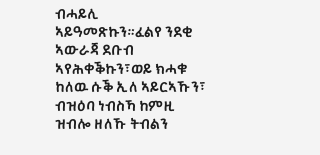ብሓይሊ ኣይዓመጽኩን።ፈልየ ንደቂ ኣውራጃ ደቡብ ኣየሕቀቕኩን፣ወይ ክሓቁ ከለዉ ሱቕ ኢለ ኣይርኣኹን፣ ብዝዕባ ነብስኻ ከምዚ ዝብሎ ዘለኹ ትብልን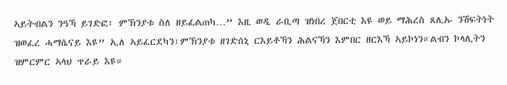ኣይትብልን ንዓኻ ይገድፎ፣ ምኽንያቱ ስለ ዘይፈልጠካ…” እዚ ወዲ ራቢጣ ዝነበረ ጀበርቲ እዩ ወይ ማሕረስ ጸሊኡ ንሽፍትነት ዝወፈረ ሓማሴናይ እዩ” ኢለ ኣይፈርደካን፣ምኽንያቱ ዘገድሰኒ ርእይቶኻን ሕልናኻን እምበር ዘርእኻ ኣይኮነን።ልብን ኮላሊትን ዝምርምር ኣላህ ጥራይ እዩ።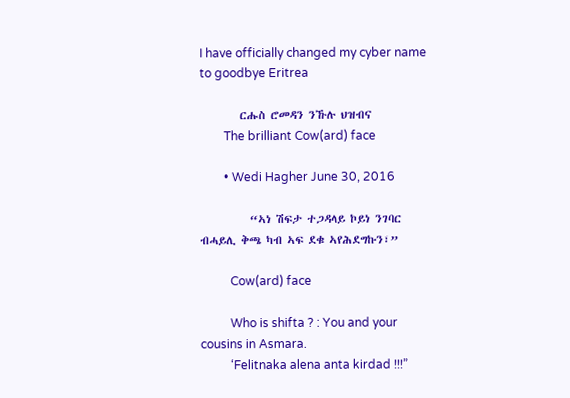I have officially changed my cyber name to goodbye Eritrea

        ርሑስ ሮመዳን ንኹሉ ህዝብና
        The brilliant Cow(ard) face

        • Wedi Hagher June 30, 2016

          “ኣነ ሽፍታ ተጋዳላይ ኮይነ ንገባር ብሓይሊ ቅጫ ካብ ኣፍ ደቁ ኣየሕደግኩን፣”

          Cow(ard) face

          Who is shifta ? : You and your cousins in Asmara.
          ‘Felitnaka alena anta kirdad !!!”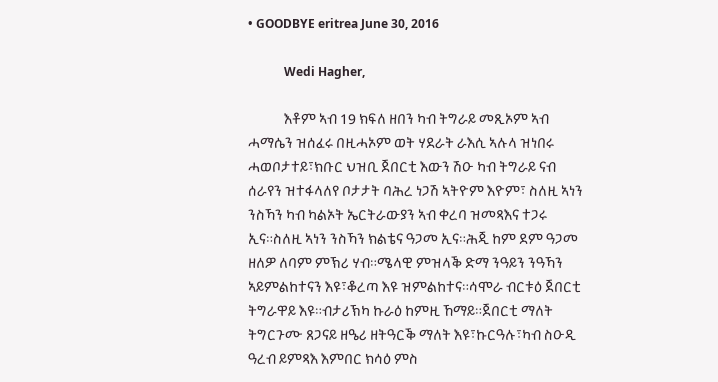• GOODBYE eritrea June 30, 2016

            Wedi Hagher,

            እቶም ኣብ 19 ክፍለ ዘበን ካብ ትግራይ መጺኦም ኣብ ሓማሴን ዝሰፈሩ በዚሓኦም ወት ሃደራት ራእሲ ኣሉላ ዝነበሩ ሓወቦታተይ፣ክቡር ህዝቢ ጀበርቲ እውን ሽዑ ካብ ትግራይ ናብ ሰራየን ዝተፋላለየ ቦታታት ባሕረ ነጋሽ ኣትዮም እዮም፣ ስለዚ ኣነን ንስኻን ካብ ካልኦት ኤርትራውያን ኣብ ቀረባ ዝመጻእና ተጋሩ ኢና።ስለዚ ኣነን ንስኻን ክልቴና ዓጋመ ኢና።ሕጂ ከም ደም ዓጋመ ዘለዎ ለባም ምኽሪ ሃብ።ሜላዊ ምዝላቕ ድማ ንዓይን ንዓኻን ኣይምልከተናን እዩ፣ቆረጣ እዩ ዝምልከተና።ሳሞራ ብርቱዕ ጀበርቲ ትግራዋይ እዩ።ብታሪኽካ ኩራዕ ከምዚ ኸማይ።ጀበርቲ ማለት ትግርጉሙ ጸጋናይ ዘዔሪ ዘትዓርቕ ማለት እዩ፣ኩርዓሉ፣ካብ ስዑዲ ዓረብ ይምጻእ እምበር ክሳዕ ምስ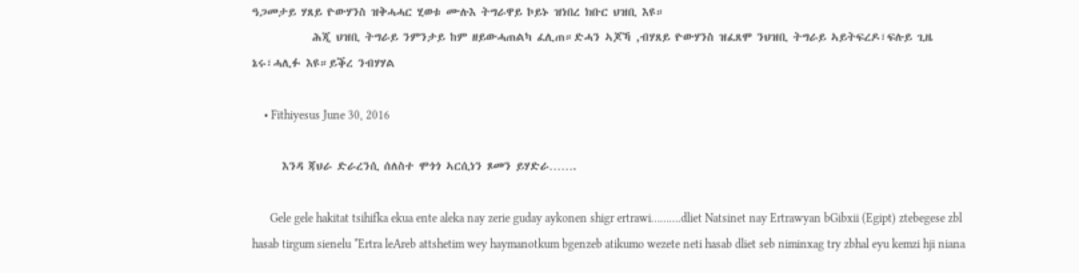ዓጋመታይ ሃጸይ ዮውሃንስ ዝቅሓሓር ሂወቱ ሙሉእ ትግራዋይ ኮይኑ ዝነበረ ክቡር ህዝቢ እዩ።
            ሕጂ ህዝቢ ትግራይ ንምንታይ ከም ዘይውሓጠልካ ፈሊጠ።ድሓን ኣጆኻ ,ብሃጸይ ዮውሃንስ ዝፈጸሞ ንህዝቢ ትግራይ ኣይትፍረዶ፣ፍሉይ ጊዜ ኔሩ፣ሓሊፉ እዩ።ይቕረ ንብሃሃል

    • Fithiyesus June 30, 2016

      እንዳ ጃህራ ድራረንሲ ሰለስተ ሞጎጎ ኣርሲነን ጾመን ይሃድራ…….

      Gele gele hakitat tsihifka ekua ente aleka nay zerie guday aykonen shigr ertrawi……….dliet Natsinet nay Ertrawyan bGibxii (Egipt) ztebegese zbl hasab tirgum sienelu *Ertra leAreb attshetim wey haymanotkum bgenzeb atikumo wezete neti hasab dliet seb niminxag try zbhal eyu kemzi hji niana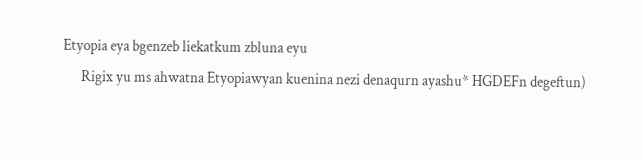Etyopia eya bgenzeb liekatkum zbluna eyu
      Rigix yu ms ahwatna Etyopiawyan kuenina nezi denaqurn ayashu* HGDEFn degeftun)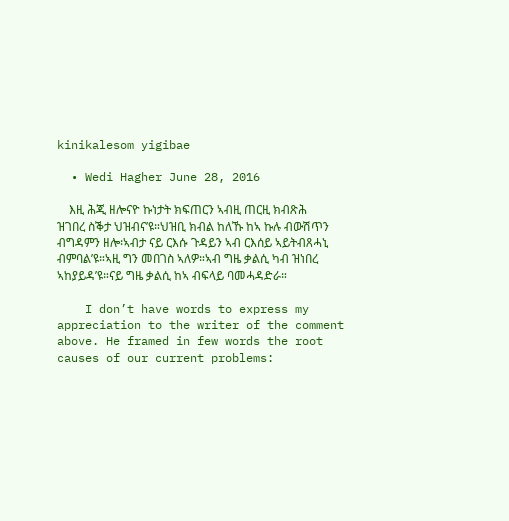kinikalesom yigibae

  • Wedi Hagher June 28, 2016

    እዚ ሕጂ ዘሎናዮ ኩነታት ክፍጠርን ኣብዚ ጠርዚ ክብጽሕ ዝገበረ ስቕታ ህዝብና’ዩ።ህዝቢ ክብል ከለኹ ከኣ ኩሉ ብውሽጥን ብግዳምን ዘሎ፡ኣብታ ናይ ርእሱ ጉዳይን ኣብ ርእሰይ ኣይትብጸሓኒ ብምባል’ዩ።ኣዚ ግን መበገስ ኣለዎ።ኣብ ግዜ ቃልሲ ካብ ዝነበረ ኣከያይዳ’ዩ።ናይ ግዜ ቃልሲ ከኣ ብፍላይ ባመሓዳድራ።

    I don’t have words to express my appreciation to the writer of the comment above. He framed in few words the root causes of our current problems: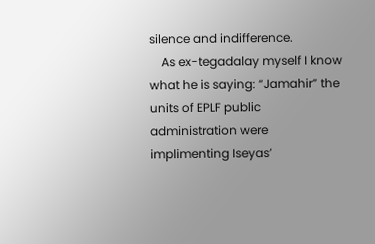silence and indifference.
    As ex-tegadalay myself I know what he is saying: “Jamahir” the units of EPLF public administration were implimenting Iseyas’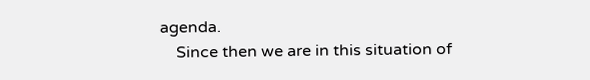agenda.
    Since then we are in this situation of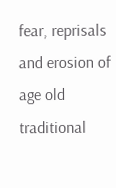fear, reprisals and erosion of age old traditional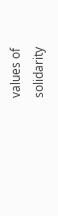values of solidarity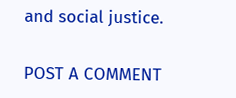and social justice.

POST A COMMENT